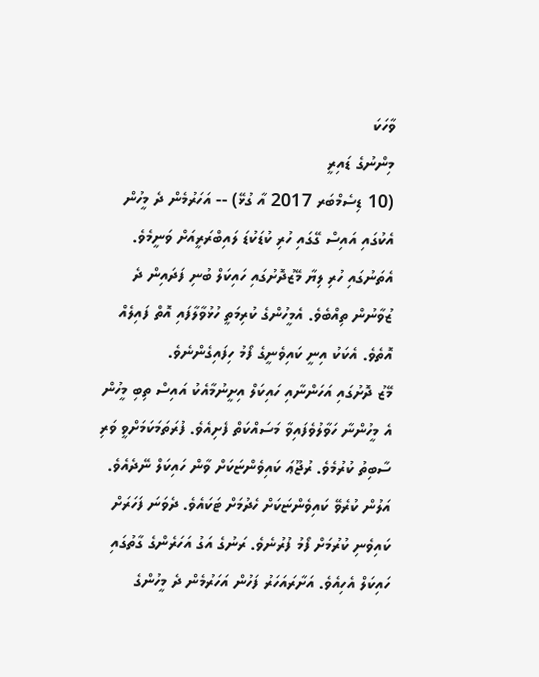ވާހަކަ
މިންނުގެ ޑައިރީ
(10 ޑިސެމްބަރ 2017 އާ ގުޅޭ) -- އަހަރުމެން ދެ މީހުން އެކުގައި އައިސް ގޭގައި ހުރި ކުޑަކުޑަ ލައިބްރަރީއަށް ވަނީމެވެ. އެތަނުގައި ހުރި ލިޔާ މޭޒުދޮށުގައި ހައިކަލް ބުނި ފަދައިން ދެ ޒުވާނުން ތިއްބެވެ. އެމީހުންގެ ކުރިމަތީ ހުޅުވާލާފައި އޮތް ފައިލެއް އޮތެވެ. އެކަކު އިނީ ކައިވެނީގެ ފޯމު ހިފައިގެންނެވެ.
މޭޒު ދޮށުގައި އަހަންނާއި ހައިކަލް އިށީނުމާއެކު އައިސް ތިބި މީހުން އެ މީހުންނާ ހަވާލުވެފައިވާ މަސައްކަތް ފެށިއެވެ. ފުރަތަމަކަމަށްވީ ވަރި ސާބިތު ކުރުމެވެ. ރުޖޫޢަ ކައިވެންޏަކަށް ވާން ހައިކަލް ނޭދެއެވެ. އަލުން ކުރެވޭ ކައިވެންޏަކަށް ހެދުމަށް ޓަކައެވެ. ދެވަނަ ފަހަރަށް ކައިވެނި ކުރުމަށް ފޯމު ފުރުނެވެ. ރަނުގެ އަގު އަހަރެންގެ ގާތުގައި ހައިކަލް އެހިއެވެ. އަށާރައަހަރު ފަހުން އަހަރުމެން ދެ މީހުންގެ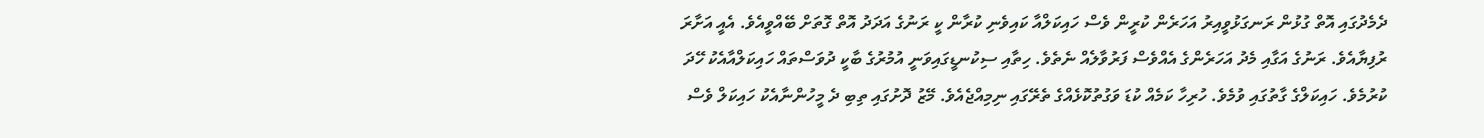ދެމެދުގައި އޮތް ގުޅުން ރަނގަޅުވީއިރު އަހަރެން ކުރީން ވެސް ހައިކަލްއާ ކައިވެނި ކުރާން ކީ ރަނުގެ އަދަދު އޮތް ގޮތަށް ބޭއްވީއެވެ. އެއީ އަށާރަ ރުފިޔާއެވެ. ރަނުގެ އަގާއި މެދު އަހަރެންގެ އެއްވެސް ފަރުވާލެއް ނެތެވެ. ހިތާއި ސިކުނޑީގައިވަނީ އުމުރުގެ ބާކީ ދުވަސްތައް ހައިކަލްއާއެކު ހޭދަ ކުރުމެވެ. ހައިކަލްގެ ގާތުގައި ވުމެވެ. ހުރިހާ ކަމެއް ކުޑަ ވަގުތުކޮޅެއްގެ ތެރޭގައި ނިމިއްޖެއެވެ. މޭޒު ދޮށުގައި ތިބި ދެ މީހުންނާއެކު ހައިކަލް ވެސް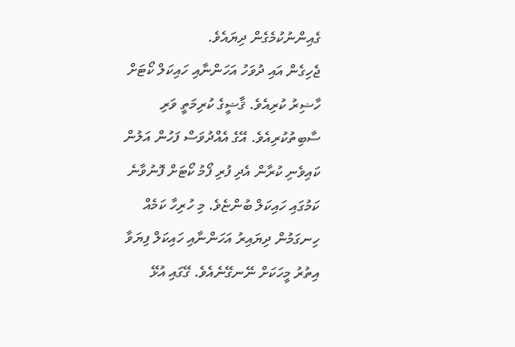ގެއިންނުކުމެގެން ދިޔައެވެ.
ޖެހިގެން އައި ދުވަހު އަހަންނާއި ހައިކަލް ކޯޓަށް ހާޟިރު ކުރިއެވެ. ޤާޟީގެ ކުރިމަތީ ވަރި ސާބިތުކުރިއެވެ. އޭގެ އެއްދުވަސް ފަހުން އަލުން ކައިވެނި ކުރާން އެދި ފުރި ފޯމު ކޯޓަށް ފޮނުވާނެ ކަމުގައި ހައިކަލް ބުންޏެވެ. މި ހުރިހާ ކަމެއް ހިނގަމުން ދިޔައިރު އަހަންނާއި ހައިކަލް ފިޔަވާ އިތުރު މީހަކަށް ނޭނގޭނެއެވެ. ގޭގައި އުޅޭ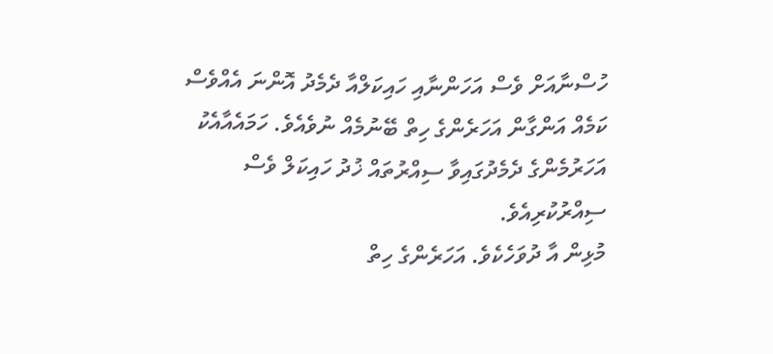ހުސްނާއަށް ވެސް އަހަންނާއި ހައިކަލްއާ ދެމެދު އޮންނަ އެއްވެސް ކަމެއް އަންގާން އަހަރެންގެ ހިތް ބޭނުމެއް ނުވެއެވެ. ހަމައެއާއެކު އަހަރުމެންގެ ދެމެދުގައިވާ ސިއްރުތައް ޚުދު ހައިކަލް ވެސް ސިއްރުކުރިއެވެ.
މުޅިން އާ ދުވަހެކެވެ. އަހަރެންގެ ހިތް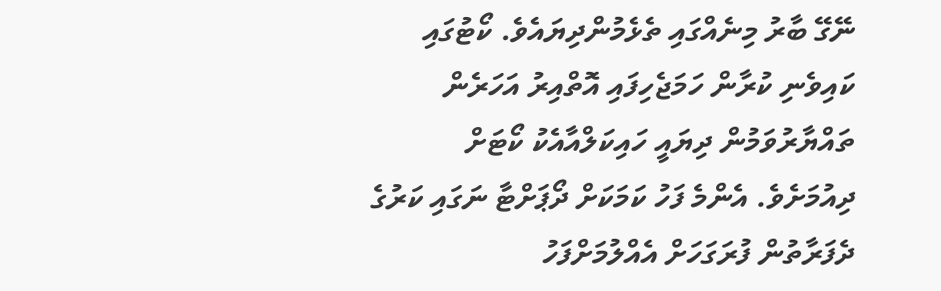ނޭގޭ ބާރު މިނެއްގައި ތެޅެމުންދިޔައެވެ. ކޯޓުގައި ކައިވެނި ކުރާން ހަމަޖެހިފައި އޮތްއިރު އަހަރެން ތައްޔާރުވަމުން ދިޔައީ ހައިކަލްއާއެކު ކޯޓަށް ދިއުމަށެވެ. އެންމެ ފަހު ކަމަކަށް ދޯޕަށްޓާ ނަގައި ކަރުގެ ދެފަރާތުން ފުރަގަހަށް އެއްލުމަށްފަހު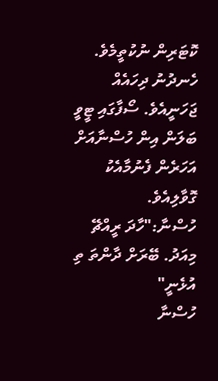ކޮޓަރިން ނުކުތީމެވެ. ހެނދުނު ދިހައެއް ޖަހަނީއެވެ. ސޯފާގައި ޓީވީ ބަލަން އިން ހުސްނާއަށް އަހަރެން ފެނުމާއެކު ގޮވާލިއެވެ.
ހުސްނާ:"ހާދަ ރީއްޗޭ މިއަދު. ބޭރަށް ދާންތަ ތި އުޅެނީ"
ހުސްނާ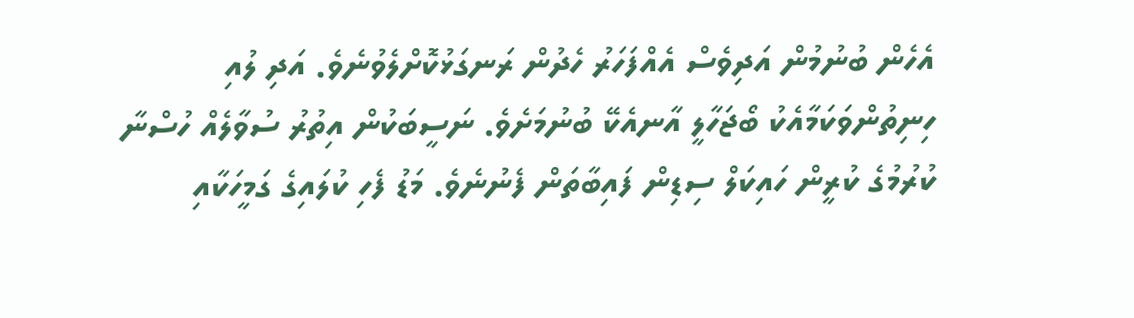އެހެން ބުނުމުން އަދިވެސް އެއްފަހަރު ހެދުން ރަނގަޅުކޮށްލެވުނެވެ. އަދި ލުއި ހިނިތުންވަކަމާއެކު ބޯޖަހާލީ އާނއެކޭ ބުނުމަށެވެ. ނަސީބަކުން އިތުރު ސުވާލެއް ހުސްނާ ކުރުމުގެ ކުރީން ހައިކަލް ސިޑިން ފައިބާތަން ފެނުނެވެ. މަޑު ފެހި ކުލައިގެ ގަމީހަކާއި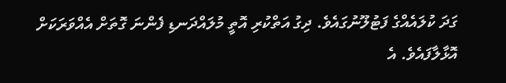ގަދަ ކުލައެއްގެ ފަޓުލޫނުގައެވެ. ދިގު އަތްކުރި އޮތީ މުލައްދަނޑި ފެންނަ ގޮތަށް އެއްވަރަކަށް އޮޅާލާފައެވެ. އެ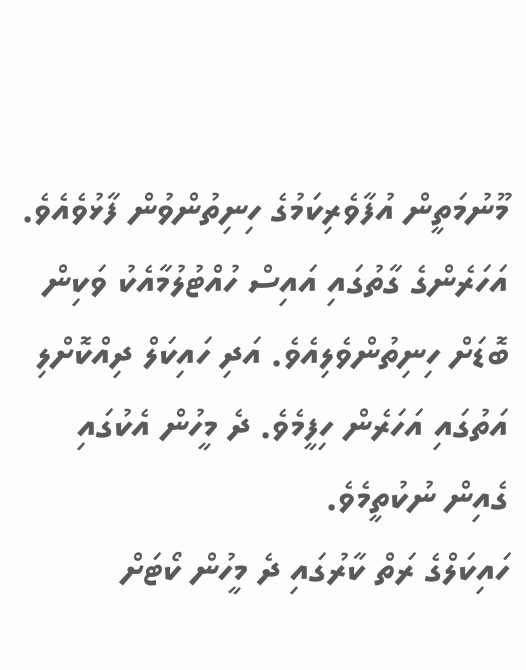މޫނުމަތީން އުފާވެރިކަމުގެ ހިނިތުންވުން ފާޅުވެއެވެ. އަހަރެންގެ ގާތުގައި އައިސް ހުއްޓުލުމާއެކު ވަކިން ބޮޑަށް ހިނިތުންވެލިއެވެ. އަދި ހައިކަލް ދިއްކޮށްލި އަތުގައި އަހަރެން ހިފީމެވެ. ދެ މީހުން އެކުގައި ގެއިން ނުކުތީމެވެ.
ހައިކަލްގެ ރަތް ކާރުގައި ދެ މީހުން ކޯޓަށް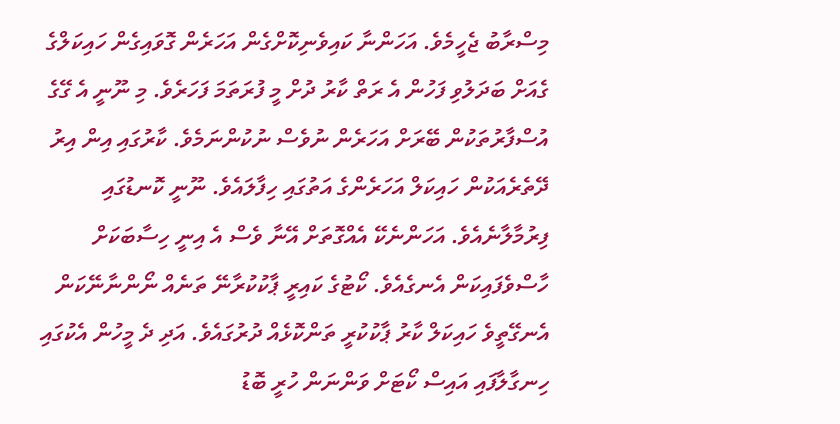މިސްރާބު ޖެހީމެވެ. އަހަންނާ ކައިވެނިކޮށްގެން އަހަރެން ގޮވައިގެން ހައިކަލްގެ ގެއަށް ބަދަލުވި ފަހުން އެ ރަތް ކާރު ދުށް މީ ފުރަތަމަ ފަހަރެވެ. މި ނޫނީ އެ ގޭގެ އުސްފާރުތަކުން ބޭރަށް އަހަރެން ނުވެސް ނުކުންނަމެވެ. ކާރުގައި އިން އިރު ދޭތެރެއަކުން ހައިކަލް އަހަރެންގެ އަތުގައި ހިފާލައެވެ. ނޫނީ ކޮނޑުގައި ފިރުމާލާނެއެވެ. އަހަންނެކޭ އެއްގޮތަށް އޭނާ ވެސް އެ އިނީ ހިސާބަކަށް ހާސްވެފައިކަން އެނގެއެވެ. ކޯޓުގެ ކައިރީ ޕާކުކުރާނޭ ތަނެއް ނޯންނާނޭކަން އެނގޭތީވެ ހައިކަލް ކާރު ޕާކުކުރީ ތަންކޮޅެއް ދުރުގައެވެ. އަދި ދެ މީހުން އެކުގައި ހިނގާލާފައި އައިސް ކޯޓަށް ވަންނަން ހުރީ ބޮޑު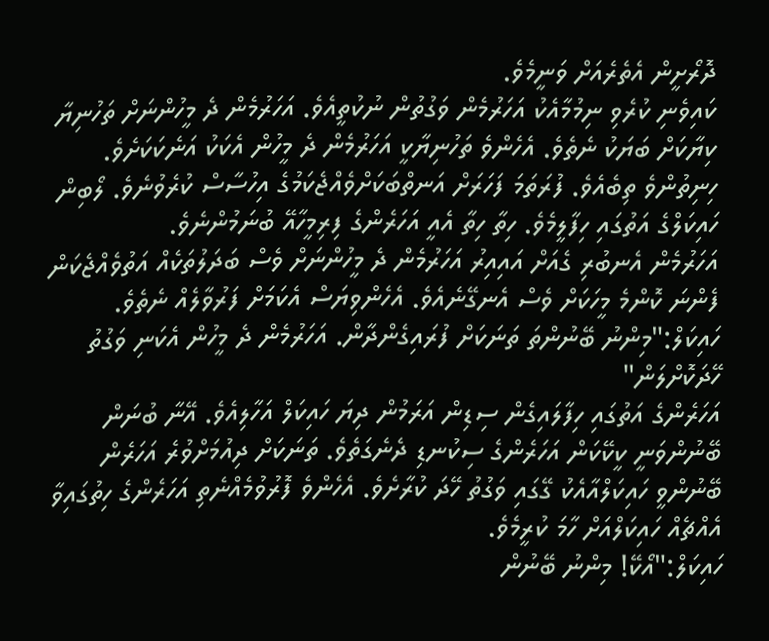ދޮރޯށީން އެތެރެއަށް ވަނީމެވެ.
ކައިވެނި ކުރެވި ނިމުމާއެކު އަހަރުމެން ވަގުތުން ނުކުތީއެވެ. އަހަރުމެން ދެ މީހުންނަށް ތަހުނިޔާ ކިޔާކަށް ބަޔަކު ނެތެވެ. އެހެންވެ ތަހުނިޔާކީ އަހަރުމެން ދެ މީހުން އެކަކު އަނެކަކަށެވެ. ހިނިތުންވެ ތިބެއެވެ. ފުރަތަމަ ފަހަރަށް އަނތްބަކަށްވެއްޖެކަމުގެ އިހުސާސް ކުރެވުނެވެ. ލޯބިން ހައިކަލްގެ އަތުގައި ހިފާލީމެވެ. ހިތާ ހިތާ އެއީ އަހަރެންގެ ފިރިމީހާއޭ ބުނަމުންނެވެ.
އަހަރުމެން އެނބުރި ގެއަށް އައިއިރު އަހަރުމެން ދެ މީހުންނަށް ވެސް ބަދަލުތަކެއް އަތުވެއްޖެކަން ފެންނަ ކޮންމެ މީހަކަށް ވެސް އެނގޭނެއެވެ. އެހެންވިޔަސް އެކަމަށް ފަރުވާލެއް ނެތެވެ.
ހައިކަލް:"މިންނު ބޭނުންތަ ތަނަކަށް ފުރައިގެންދާން. އަހަރުމެން ދެ މީހުން އެކަނި ވަގުތު ހޭދަކޮށްލަން"
އަހަރެންގެ އަތުގައި ހިފާލައިގެން ސިޑިން އަރަމުން ދިޔަ ހައިކަލް އަހާލިއެވެ. އޭނާ ބުނަން ބޭނުންވަނީ ކީކޭކަން އަހަރެންގެ ސިކުނޑި ދެނެގަތެވެ. ތަނަކަށް ދިއުމަށްވުރެ އަހަރެން ބޭނުންވީ ހައިކަލްއާއެކު ގޭގައި ވަގުތު ހޭދަ ކުރާށެވެ. އެހެންވެ ފޮރުވުމެއްނެތި އަހަރެންގެ ހިތުގައިވާ އެއްޗެއް ހައިކަލްއަށް ހާމަ ކުރީމެވެ.
ހައިކަލް:"އޯކޭ! މިންނު ބޭނުން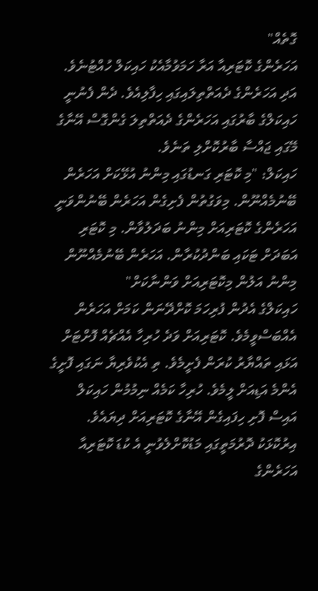ގޮތެއް"
އަހަރެންގެ ކޮޓަރިއާ އަރާ ހަމަވުމާއެކު ހައިކަލް ހުއްޓުނެވެ. އަދި އަހަރެންގެ ދެއަތްތިލައިގައި ހިފާލިއެވެ. ދެން ފެނުނީ ހައިކަލްގެ ބާރުގައި އަހަރެންގެ ދެއަތްތިލަ ގެންގޮސް އޭނާގެ މޭގައި ޖައްސާ ބާރުކޮށްލި ތަނެވެ.
ހައިކަލް: "މި ކޮޓަރި ގަނޑުގައި މިންނު އުޅޭކަށް އަހަރެން ބޭނުމެއްނޫން. މިވަގުތުން ފެށިގެން އަހަރެން ބޭނުންވަނީ އަހަރެންގެ ކޮޓަރިއަށް މިންނު ބަދަލުވާން. މި ކޮޓަރި އަބަދަށް ޓަކައި ބަންދުކުރާން. އަހަރެން ބޭނުމެއްނޫން މިންނު އަލުން މިކޮޓަރިއަށް ވަންނާކަށް"
ހައިކަލްގެ އެދުން ފުރިހަމަ ކޮށްދޭނަން ކަމަށް އަހަރެން އެއްބަސްވީމެވެ. ކޮޓަރިއަށް ވަދެ ހުރިހާ އެއްޗެއް ފޮށްޓަށް އަޅައި ތައްޔާރު ކުރަން ފެށީމެވެ. ތި އެކުވެރިޔާ ނަގައި ފޮށީގެ އެންމެ އަޑިއަށް ލީމެވެ. ހުރިހާ ކަމެއް ނިމުމުން ހައިކަލް އައިސް ފޮށި ހިފައިގެން އޭނާގެ ކޮޓަރިއަށް ދިޔައެވެ. އިރުކޮޅަކު ދޮރުމަތީގައި މަޑުކޮށްލެވުނީ އެ ކުޑަ ކޮޓަރިއާ އަހަރެންގެ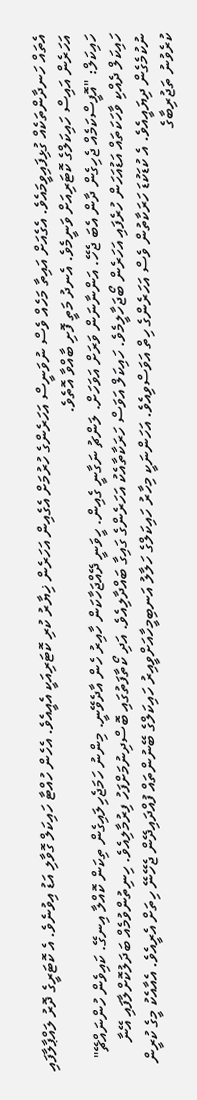އެތައް ހަނދާންތަކެއް ގުޅިފައިވީމައެވެ. އެގެއަށް އައިތާ މަހެއް ވެސް ނުވަނީސް އަހަރެންގެ ހުރުމަށް އެގެއިން އަހަރެން ޚިޔާރު ކުރި ކޮޓަރިއަކީ އެއީއެވެ. އެހެން ހުއްޓާ ހައިކަލް ގޮވާލި އަޑު އިވުނެވެ. އެ ކޮޓަރީގެ ދޮރު ލައްޕާލާފައި އަހަރެން އައިސް ހައިކަލްގެ ކޮޓަރިއަށް ވަނީމެވެ. އެނދު މަތީ ފޮށި ބާއްވާ އޮތެވެ.
ހައިކަލް: "އޮފީސްކަމެއް ޖެހިގެން ދާން އެބަ ޖެހޭ. އަންނާނަން ވަރަށް އަވަހަށް. ލަންޗު ނަގާނީ ގެއިން. ހީވަނީ ދޭއްޖަހާކަން ހާއިރު ހެން އާދެވޭނީ. މިންނު ހަމަޖެހިލައިގެން ތިކަން ކޮއްލާ އިނގޭ. ކައިވެން ހުންނައްޗޭ"
ހައިކަލް ދެއްކި ވާހަކަތައް އަޑުއަހަން ހުރެފައި އަހަރެން ބޯޖަހާލީމެވެ. ހައިކަލް އަވަސް ހަރަކާތާއެކު އަހަރެންގެ ގައިގާ ބައްދާލިއެވެ. އަދި ކޯތާފަތުގައި ބޮސްދިނުމަށްފަހު ފިރުމާލިއެވެ. ހިނިތުންވުމެއް ބަދަލުކޮށްލާފައި އޭނާ ނުކުމެގެން ދިޔައީއެވެ. އެ ކުޑަކުޑަ ހަރަކާތުން ވެސް އަހަރެންގެ ހިތް އަވަސްވިއެވެ. އަހަންނަކީ މިހާރު ހައިކަލްގެ ހަލާލު އަނބިމީހާއަށްވީއިރު ހައިކަލްގެ ބޭނުންތައް ފުއްދައިދޭން ޖެހޭނޭ ހިތަށް އެރީއެވެ. އެއާއެކު މީގެ ކުރީން ކުރެވުނު ތަޖުރިބާގެ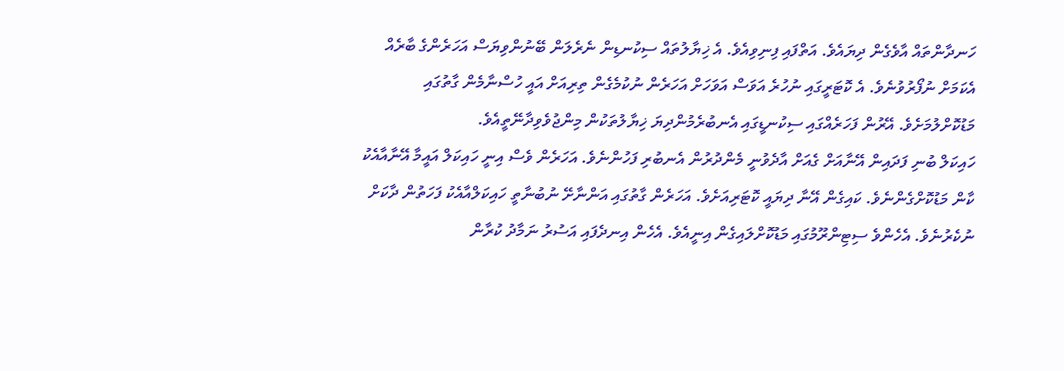ހަނދާންތައް އާވެގެން ދިޔައެވެ. އަތްފައި ފިނިވިއެވެ. އެ ޚިޔާލުތައް ސިކުނޑިން ނެރެލަން ބޭނުންވިޔަސް އަހަރެންގެ ބާރެއް އެކަމަށް ނުފޯރުވުނެވެ. އެ ކޮޓަރީގައި ނުހުރެ އަވަސް އަވަހަށް އަހަރެން ނުކުމެގެން ތިރިއަށް އައީ ހުސްނާމެން ގާތުގައި މަޑުކޮށްލުމަށެވެ. އޭރުން ފަހަރެއްގައި ސިކުނޑީގައި އެނބުރެމުންދިޔަ ޚިޔާލުތަކުން މިންޖުވެވިދާނޭތީއެވެ.
ހައިކަލް ބުނި ފަދައިން އޭނާއަށް ގެއަށް އާދެވުނީ މެންދުރުން އެނބުރި ފަހުންނެވެ. އަހަރެން ވެސް އިނީ ހައިކަލް އައީމާ އޭނާއާއެކު ކާން މަޑުކޮށްގެންނެވެ. ކައިގެން އޭނާ ދިޔައީ ކޮޓަރިއަށެވެ. އަހަރެން ގާތުގައި އަންނާށޭ ނުބުނާތީ ހައިކަލްއާއެކު ފަހަތުން ދާކަށް ނުކެރުނެވެ. އެހެންވެ ސިޓިންރޫމުގައި މަޑުކޮށްލައިގެން އިނީއެވެ. އެހެން އިނދެފައި އަސުރު ނަމާދު ކުރާން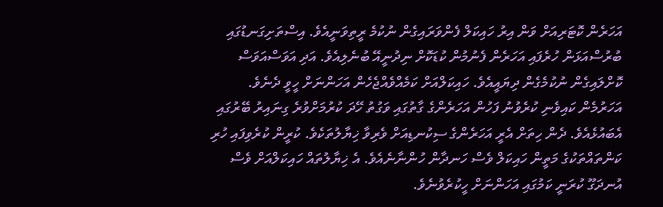އަހަރެން ކޮޓަރިއަށް ވަން އިރު ހައިކަލް ފެންވަރައިގެން ނުކުމެ ރީތިވަނީއެވެ. އިސްތަށިގަނޑުގައި ބުރުސްއަޅަން ހުރެފައި އަހަރެން ފެނުމުން ކުޑަކޮށް ނިދުނީއޭ ބުނެލިއެވެ. އަދި އަވަސްއަވަސް ކޮށްލައިގެން ނުކުމެގެން ދިޔައީއެވެ. ހައިކަލްއަށް ކަމެއްވެއްޖެހެން އަހަންނަށް ހީވީ ދެނެވެ. އަހަރުމެން ކައިވެނި ކުރެވުނު ފަހުން އަހަރެންގެ ގާތުގައި ވަގުތު ހޭދަ ކުރުމަށްވުރެ ގިނައިރު ބޭރުގައި އެބައުޅެއެވެ. ދެން ހިތަށް އެރީ އަހަރެންގެ ސިކުނޑިއަށް ވެރިވާ ޚިޔާލުތަކެވެ. ކުރީން ކުރެވިފައި ހުރި ކަންތައްތަކުގެ މަތީން ހައިކަލް ވެސް ހަނދާން ހުންނާނެއެވެ. އެ ޚިޔާލުތައް ހައިކަލްއަށް ވެސް އުނދަގޫ ކުރަނީ ކަމުގައި އަހަންނަށް ހީކުރެވުނެވެ.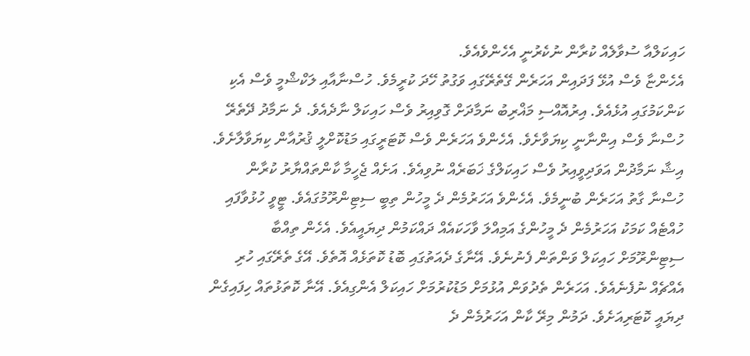ހައިކަލްއާ ސުވާލެއް ކުރާން ނުކެރުނީ އެހެންވެއެވެ.
އެހެންޏާ ވެސް އުޅޭ ފަދައިން އަހަރެން ގޭތެރޭގައި ވަގުތު ހޭދަ ކުރީމެވެ. ހުސްނާއާއި ލަކްޝްމީ ވެސް އެކި ކަންކަމުގައި އުޅެއެވެ. އިރުއޮއްސި މަޣްރިބު ނަމާދަށް ގޮވިއިރު ވެސް ހައިކަލް ނާދެއެވެ. ދެ ނަމާދު ދޭތެރޭ ހުސްނާ ވެސް އިންނާނީ ކިޔަވާށެވެ. އެހެންވެ އަހަރެން ވެސް ކޮޓަރީގައި މަޑުކޮށްލީ ޤުރުއާން ކިޔަވާލާށެވެ. އިޝާ ނަމާދުން އަވަދިވީއިރު ވެސް ހައިކަލްގެ ޚަބަރެއް ނުވިއެވެ. އަށެއް ޖެހީމާ ކާންތައްޔާރު ކުރާން ހުސްނާ ގާތު އަހަރެން ބުނީމެވެ. އެހެންވެ އަހަރުމެން ދެ މީހުން ތިބީ ސިޓިންރޫމުގައެވެ. ޓީވީ ހުޅުވާފައި ހުއްޓެއް ކަމަކު އަހަރުމެން ދެ މީހުންގެ އަމިއްލަ ވާހަކައެއް ދައްކަމުން ދިޔައީއެވެ. އެހެން ތިއްބާ ސިޓިންރޫމަށް ހައިކަލް ވަންތަން ފެނުނެވެ. އޭނާގެ ދެއަތުގައި ބޮޑު ކޮތަޅެއް އޮތެވެ. އޭގެ ތެރޭގައި ހުރި އެއްޗެއް ނުފެނެއެވެ. އަހަރެން ތެދުވަން އުޅުމަށް މަޑުކުރުމަށް ހައިކަލް އެންގިއެވެ. އޭނާ ކޮތަޅުތައް ހިފައިގެން ދިޔައީ ކޮޓަރިއަށެވެ. ދަމުން މިރޭ ކާން އަހަރުމެން ދެ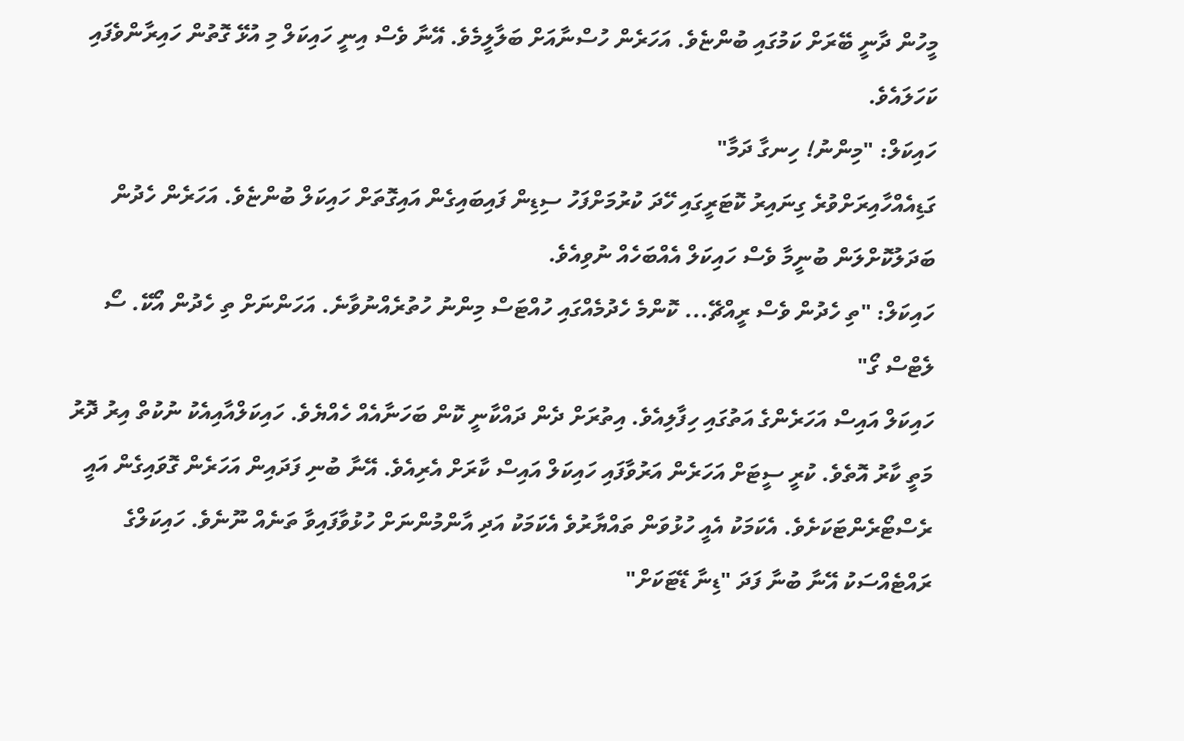މީހުން ދާނީ ބޭރަށް ކަމުގައި ބުންޏެވެ. އަހަރެން ހުސްނާއަށް ބަލާލީމެވެ. އޭނާ ވެސް އިނީ ހައިކަލް މި އުޅޭ ގޮތުން ހައިރާންވެފައި ކަހަލައެވެ.
ހައިކަލް: "މިންނު! ހިނގާ ދަމާ"
ގަޑިއެއްހާއިރަށްވުރެ ގިނައިރު ކޮޓަރީގައި ހޭދަ ކުރުމަށްފަހު ސިޑިން ފައިބައިގެން އައިގޮތަށް ހައިކަލް ބުންޏެވެ. އަހަރެން ހެދުން ބަދަލުކޮށްލަން ބުނީމާ ވެސް ހައިކަލް އެއްބަހެއް ނުވިއެވެ.
ހައިކަލް: "ތި ހެދުން ވެސް ރީއްޗޭ... ކޮންމެ ހެދުމެއްގައި ހުއްޓަސް މިންނު ހުތުރެއްނުވާނެ. އަހަންނަށް ތި ހެދުން އޯކޭ. ސޯ ލެޓްސް ގޯ"
ހައިކަލް އައިސް އަހަރެންގެ އަތުގައި ހިފާލިއެވެ. އިތުރަށް ދެން ދައްކާނީ ކޮން ބަހަނާއެއް ހެއްޔެވެ. ހައިކަލްއާއިއެކު ނުކުތް އިރު ދޮރު މަތީ ކާރު އޮތެވެ. ކުރީ ސީޓަށް އަހަރެން އަރުވާފައި ހައިކަލް އައިސް ކާރަށް އެރިއެވެ. އޭނާ ބުނި ފަދައިން އަހަރެން ގޮވައިގެން އައީ ރެސްޓޯރެންޓަކަށެވެ. އެކަމަކު އެއީ ހުޅުވަން ތައްޔާރުވެ އެކަމަކު އަދި އާންމުންނަށް ހުޅުވާފައިވާ ތަނެއް ނޫނެވެ. ހައިކަލްގެ ރައްޓެއްސަކު އޭނާ ބުނާ ފަދަ "ޑިނާ ޑޭޓަކަށް"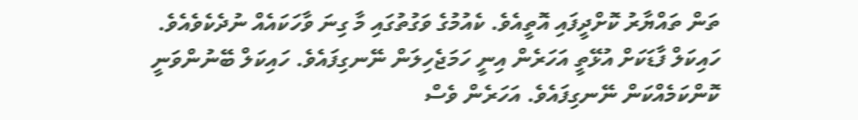ތަން ތައްޔާރު ކޮށްދީފައި އޮތީއެވެ. ކެއުމުގެ ވަގުތުގައި މާ ގިނަ ވާހަކައެއް ނުދެކެވެއެވެ. ހައިކަލް ފާޑަކަށް އުޅޭތީ އަހަރެން އިނީ ހަމަޖެހިލަން ނޭނގިފައެވެ. ހައިކަލް ބޭނުންވަނީ ކޮންކަމެއްކަން ނޭނގިފައެވެ. އަހަރެން ވެސް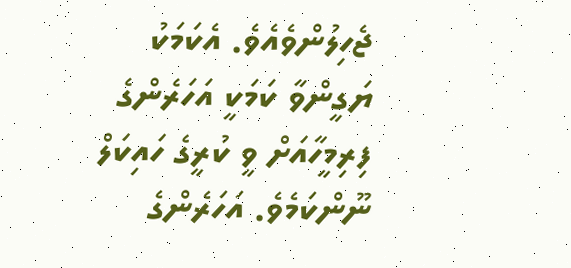ޖެހިލުންވެއެވެ. އެކަމަކު ޔަގީންވާ ކަމަކީ އަހަރެންގެ ފިރިމީހާއަށް ވީ ކުރީގެ ހައިކަލް ނޫންކަމެވެ. އަހަރެންގެ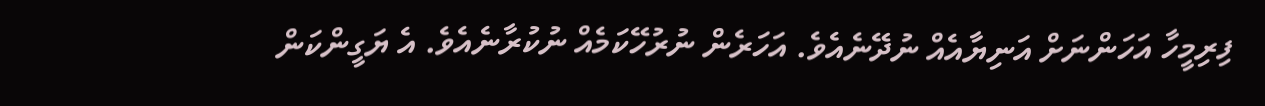ފިރިމީހާ އަހަންނަށް އަނިޔާއެއް ނުދޭނެއެވެ. އަހަރެން ނުރުހޭކަމެއް ނުކުރާނެއެވެ. އެ ޔަގީންކަން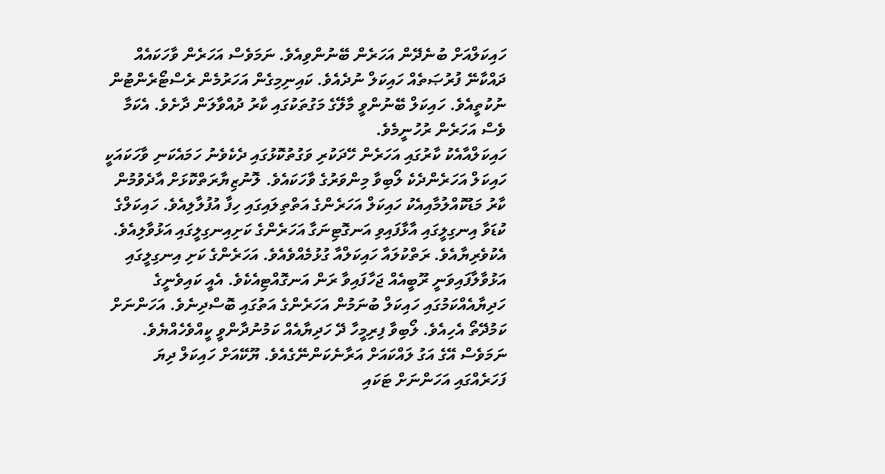ހައިކަލްއަށް ބުނެދޭން އަހަރެން ބޭނުންވިއެވެ. ނަމަވެސް އަހަރެން ވާހަކައެއް ދައްކާނޭ ފުރުޞަތެއް ހައިކަލް ނުދެއެވެ. ކައިނިމިގެން އަހަރުމެން ރެސްޓޯރެންޓުން ނުކުތީއެވެ. ހައިކަލް ބޭނުންވީ މާލޭގެ މަގުތަކުގައި ކާރު ދުއްވާލަން ދާށެވެ. އެކަމާ ވެސް އަހަރެން ރުހުނީމެވެ.
ހައިކަލްއާއެކު ކާރުގައި އަހަރެން ހޭދަކުރި ވަގުތުކޮޅުގައި ދެކެވެނު ހަމައެކަނި ވާހަކައަކީ ހައިކަލް އަހަރެންދެކެ ލޯބިވާ މިންވަރުގެ ވާހަކައެވެ. ލޮނުޒިޔާރަތްކޮޅަށް އާދެވުމުން ކާރު މަޑުކޮއްލުމާއިއެކު ހައިކަލް އަހަރެންގެ އަތްތިލައިގައި ހިފާ އުފުލާލިއެވެ. ހައިކަލްގެ ކުޑަވާ އިނގިލީގައި އާޅާފައިވި އަނގޮޓިނަގާ އަހަރެންގެ ކަށިއިނގިލީގައި އަޅުވާލިއެވެ. އެކުވެރިޔާއެވެ. ރަތްކުލައާ ހައިކަލްއާ ގުޅުމެއްވެއެވެ. އަހަރެންގެ ކަށި އިނގިލީގައި އަޅުވާލާފައިވަނީ ރޫބީއެއް ޖަހާފައިވާ ރަން އަނގޮއްޓިއެކެވެ. އެއީ ކައިވެނީގެ ހަދިޔާއެއްކަމުގައި ހައިކަލް ބުނަމުން އަހަރެންގެ އަތުގައި ބޮސްދިނެވެ. އަހަންނަށް ކަމުދޭތޯ އެހިއެވެ. ލޯބިވާ ފިރިމީހާ ދޭ ހަދިޔާއެއް ކަމުނުދާންވީ ކީއްވެހެއްޔެވެ. ނަމަވެސް އޭގެ އަގު ލައްކައަށް އަރާނެކަންނޭގެއެވެ. ޔޫކޭއަށް ހައިކަލް ދިޔަ ފަހަރެއްގައި އަހަންނަށް ޓަކައި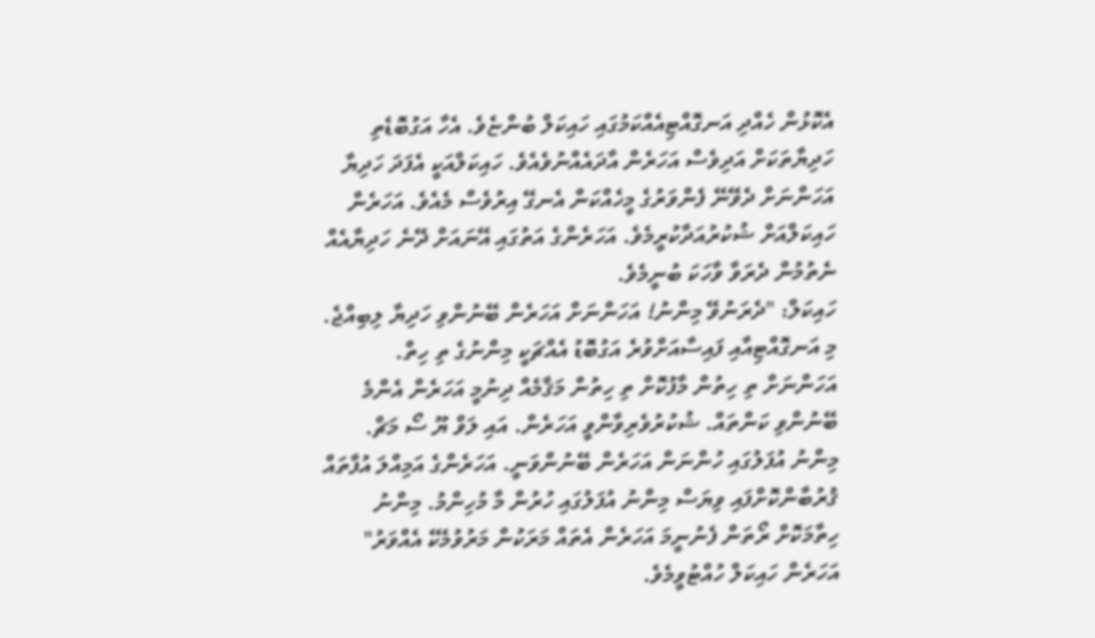އެކޮޅުން ހެއްދި އަނގޮއްޓިއެއްކަމުގައި ހައިކަލް ބުންޏެވެ. އެހާ އަގުބޮޑެތި ހަދިޔާތަކަށް އަދިވެސް އަހަރެން އާދައެއްނުވެއެވެ. ހައިކަލްއަކީ އެފަދަ ހަދިޔާ އަހަންނަށް ދެވޭނޭ ފެންވަރުގެ މީހެއްކަން އެނގޭ އިރުވެސް މެއެވެ. އަހަރެން ހައިކަލްއަށް ޝުކުރުއަދާކުރީމެވެ. އަހަރެންގެ އަތުގައި އޭނައަށް ދޭނެ ހަދިޔާއެއް ނެތުމުން ދެރަވާ ވާހަކަ ބުނީމެވެ.
ހައިކަލް: "ދެރަނުވޭ މިންނު! އަހަންނަށް އަހަރެން ބޭނުންވި ހަދިޔާ ލިބިއްޖެ. މި އަނގޮއްޓިއާއި ފައިސާއަށްވުރެ އަގުބޮޑު އެއްޗަކީ މިންނުގެ ތި ހިތް. އަހަންނަށް ތި ހިތުން މާފުކޮށް ތި ހިތުން މަޤާމެއް ދިނުމީ އަހަރެން އެންމެ ބޭނުންވި ކަންތައް. ޝުކުރުވެރިވާންވީ އަހަރެން. އައި ލަވް ޔޫ ސޯ މަޗް. މިންނު އުފަލުގައި ހުންނަން އަހަރެން ބޭނުންވަނީ. އަހަރެންގެ އަމިއްލަ އުފާތައް ޤުރުބާންކޮށްފައި ވިޔަސް މިންނު އުފަލުގައި ހުރުން މާ މުހިންމު. މިންނު ހިތާމަކޮށް ރޯތަން ފެނުނީމަ އަހަރެން އެތައް މަރަކުން މަރުވުމެކޭ އެއްވަރު"
އަހަރެން ހައިކަލް ހުއްޓުވީމެވެ.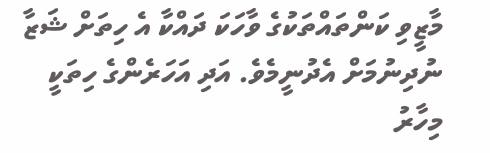މާޒީވި ކަންތައްތަކުގެ ވާހަކަ ދައްކާ އެ ހިތަށް ޝަޒާ ނުދިނުމަށް އެދުނީމެވެ. އަދި އަހަރެންގެ ހިތަކީ މިހާރު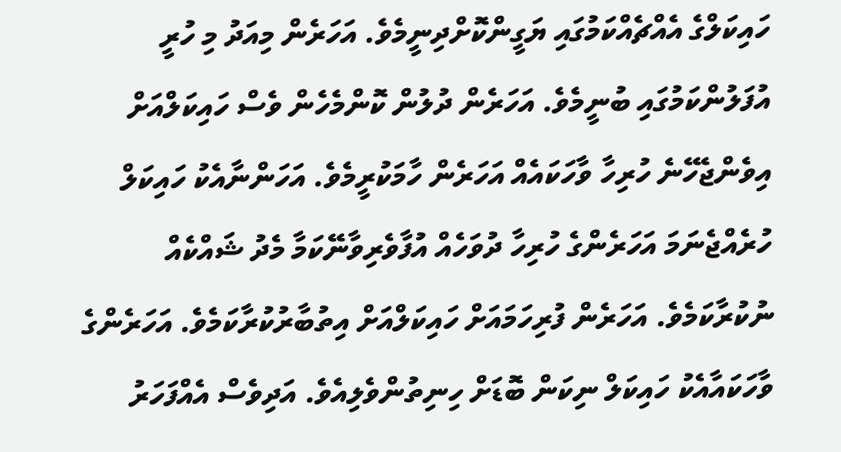ހައިކަލްގެ އެއްޗެއްކަމުގައި ޔަގީންކޮށްދިނީމެވެ. އަހަރެން މިއަދު މި ހުރީ އުފަލުންކަމުގައި ބުނީމެވެ. އަހަރެން ދުލުން ކޮންމެހެން ވެސް ހައިކަލްއަށް އިވެންޖެހޭނެ ހުރިހާ ވާހަކައެއް އަހަރެން ހާމަކުރީމެވެ. އަހަންނާއެކު ހައިކަލް ހުރެއްޖެނަމަ އަހަރެންގެ ހުރިހާ ދުވަހެއް އުފާވެރިވާނޭކަމާ މެދު ޝައްކެއް ނުކުރާކަމެވެ. އަހަރެން ފުރިހަމައަށް ހައިކަލްއަށް އިތުބާރުކުރާކަމެވެ. އަހަރެންގެ ވާހަކައާއެކު ހައިކަލް ނިކަން ބޮޑަށް ހިނިތުންވެލިއެވެ. އަދިވެސް އެއްފަހަރު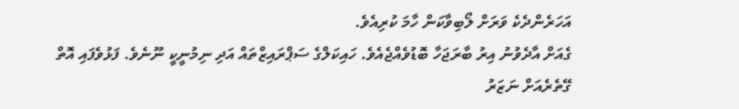އަހަރެންދެކެ ވަރަށް ލޯބިވާކަން ހާމަ ކުރިއެވެ.
ގެއަށް އާދެވުނު އިރު ބާރަޖަހާ ބޮޑުވެއްޖެއެވެ. ހައިކަލްގެ ސަޕްރައިޒްތައް އަދި ނިމުނީކީ ނޫނެވެ. ފަޅުވެފައި އޮތް ގޭތެރެއަށް ނަޒަރު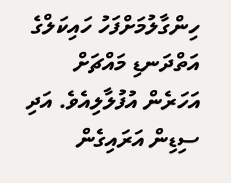ހިންގާލުމަށްފަހު ހައިކަލްގެ އަތްދަނޑި މައްޗަށް އަހަރެން އުފުލާލިއެވެ. އަދި ސިޑިން އަރައިގެން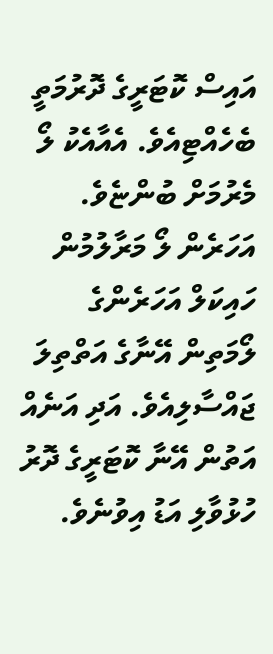އައިސް ކޮޓަރީގެ ދޮރުމަތީ ބެހެއްޓިއެވެ. އެއާއެކު ލޯ މެރުމަށް ބުންޏެވެ. އަހަރެން ލޯ މަރާލުމުން ހައިކަލް އަހަރެންގެ ލޯމަތިން އޭނާގެ އަތްތިލަ ޖައްސާލިއެވެ. އަދި އަނެއް އަތުން އޭނާ ކޮޓަރީގެ ދޮރު ހުޅުވާލި އަޑު އިވުނެވެ.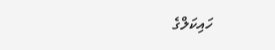ހައިކަލްގެ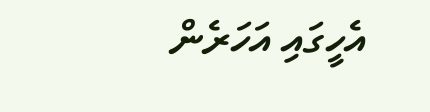އެހީގައި އަހަރެން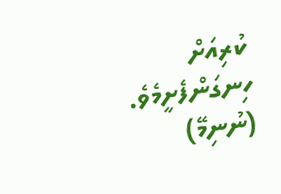ކުރިއަށް ހިނގަންފެށީމެވެ. (ނުނިމޭ)